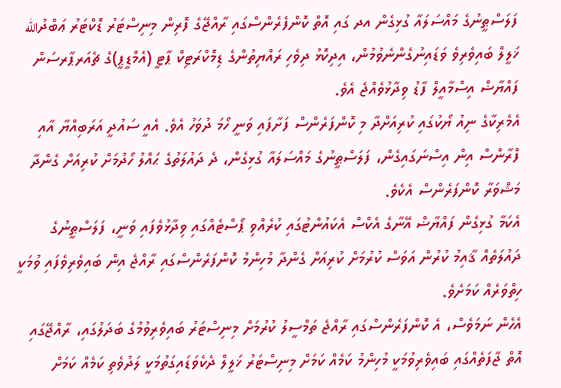ފަލަސްޠީނުގެ މައްސަލައާ ގުޅިގެން އދ ގައި އޮތް ކޮންފެރެންސްގައި ރާއްޖޭގެ ފޮރިން މިނިސްޓަރު ޑޮކްޓަރު ޢަބްދުالله ޚަލީލް ބައިވެރިވެ ވަޑައިނުގެންނެވުމުން، އިދިކޮޅު ދިވެހި ރައްޔިތުންގެ ޑިމޮކްރަޓިކް ޕާޓީ (އެމްޑީޕީ)ގެ ޗެއަރޕާރސަން ފައްޔާޟް އިސްމާއީލް ފާޑު ވިދާޅުވެއްޖެ އެވެ.
އެމެރިކާގެ ނިއު ޔޯކުގައި ކުރިއަށްދާ މި ކޮންފަރެންސް ފަށާފައި ވަނީ ހޯމަ ދުވަހު އެވެ. އެއީ ސައުދީ އަރަބިއްޔާ އާއި ފްރާންސް އިން އިސްނަގައިގެން، ފަލަސްޠީނުގެ މައްސަލައާ ގުޅިގެން، ދެ ދައުލަތުގެ ޙައްލު ހޯދުމަށް ކުރިއަށް ގެންދާ މަޝްވަރާ ކޮންފަރެންސް އެކެވެ.
އެކަމާ ގުޅިގެން ފައްޔާޟް އޭނާގެ އެކްސް އެކައުންޓުގައި ކުރެއްވި ޕޯސްޓެއްގައި ވިދާޅުވެފައި ވަނީ، ފަލަސްޠީނުގެ ދައުލަތެއް ޤާއިމު ކުރުން އަވަސް ކުރުމަށް ކުރިއަށް ގެންދާ މުހިންމު ކޮންފަރެންސްގައި ރާއްޖެ އިން ބައިވެރިވެފައި ވުމަކީ ހިތްވަރެއް ކަމަށެވެ.
އެހެން ނަމަވެސް، އެ ކޮންފަރެންސްގައި ރާއްޖެ ތަމްސީލު ކުރުމަށް މިނިސްޓަރު ބައިވެރިވުމުގެ ބަދަލުގައި، ރާއްޖޭގައި އޮތް ޖާފަތެއްގައި ބައިވެރިވުމަކީ މުހިންމު ކަމެއް ކަމަށް މިނިސްޓަރު ޚަލީލް ދެކެވަޑައިގަތުމަކީ ލަދުވެތި ކަމެއް ކަމަށް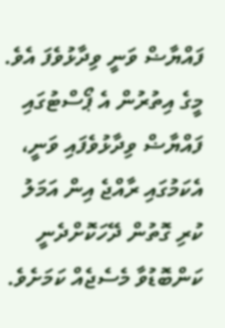ފައްޔާޟް ވަނީ ވިދާޅުވެފަ އެވެ.
މީގެ އިތުރުން އެ ޕޯސްޓުގައި ފައްޔާޟް ވިދާޅުވެފައި ވަނީ، އެކަމުގައި ރާއްޖެ އިން އަމަލު ކުރި ގޮތުން ދޭހަކޮށްދެނީ ކަންބޮޑުވާ މެސެޖެއް ކަމަށެވެ.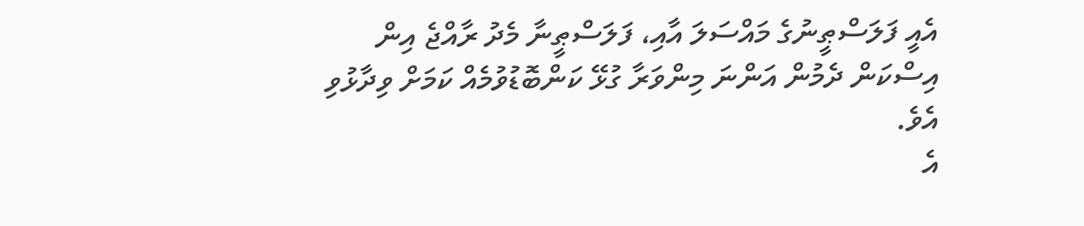އެއީ ފަލަސްޠީނުގެ މައްސަލަ އާއި، ފަލަސްޠީނާ މެދު ރާއްޖެ އިން އިސްކަން ދެމުން އަންނަ މިންވަރާ ގުޅޭ ކަންބޮޑުވުމެއް ކަމަށް ވިދާޅުވި އެވެ.
އެ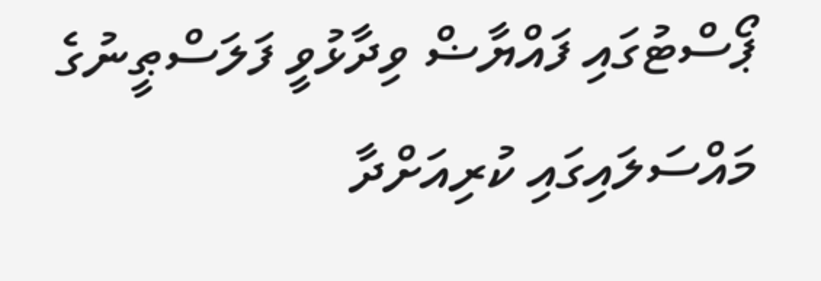ޕޯސްޓުގައި ފައްޔާޟް ވިދާޅުވީ ފަލަސްޠީނުގެ މައްސަލައިގައި ކުރިއަށްދާ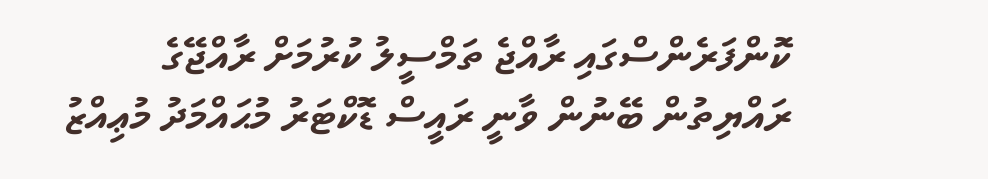ކޮންފަރެންސްގައި ރާއްޖެ ތަމްސީލު ކުރުމަށް ރާއްޖޭގެ ރައްޔިތުން ބޭނުން ވާނީ ރައީސް ޑޮކްޓަރު މުޙައްމަދު މުޢިއްޒު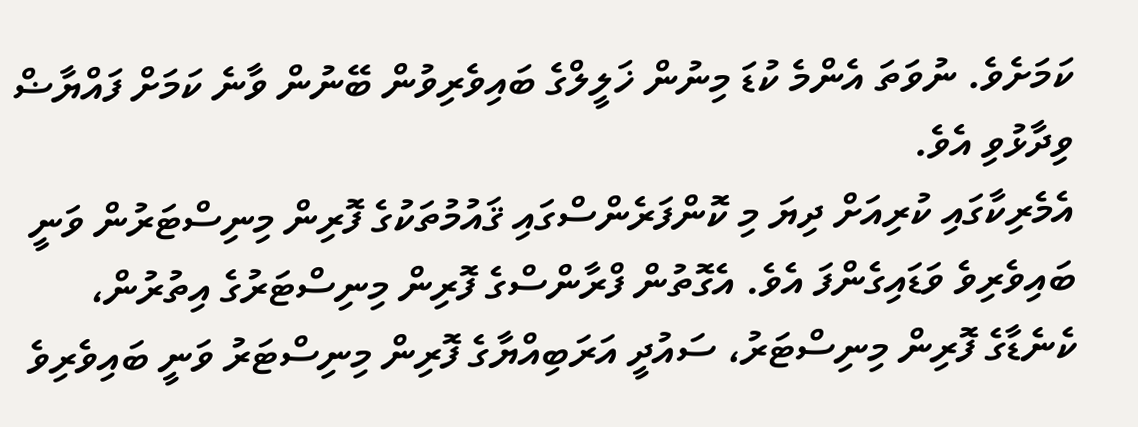ކަމަށެވެ. ނުވަތަ އެންމެ ކުޑަ މިނުން ޚަލީލްގެ ބައިވެރިވުން ބޭނުން ވާނެ ކަމަށް ފައްޔާޟް ވިދާޅުވި އެވެ.
އެމެރިކާގައި ކުރިއަށް ދިޔަ މި ކޮންފަރެންސްގައި ޤައުމުތަކުގެ ފޮރިން މިނިސްޓަރުން ވަނީ ބައިވެރިވެ ވަޑައިގެންފަ އެވެ. އެގޮތުން ފްރާންސްގެ ފޮރިން މިނިސްޓަރުގެ އިތުރުން، ކެނެޑާގެ ފޮރިން މިނިސްޓަރު، ސައުދީ އަރަބިއްޔާގެ ފޮރިން މިނިސްޓަރު ވަނީ ބައިވެރިވެ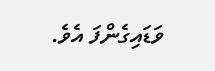ވަޑައިގެންފަ އެވެ.